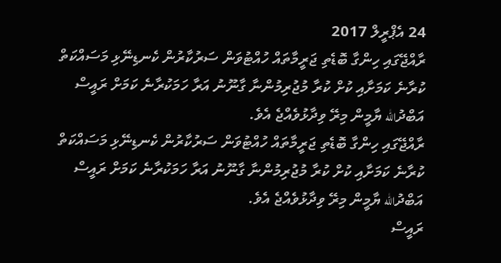24 އެޕްރީލް 2017
ރާއްޖޭގައި ހިންގާ ބޮޑެތި ޖަރީމާތައް ހުއްޓުވަން ސަރުކާރުން ކެނޑިނޭޅި މަސައްކަތް ކުރާނެ ކަމަށާއި ކުށް ކުރާ މުޖުރިމުންނާ ގާނޫނު އަރާ ހަމަކުރާނެ ކަމަށް ރައީސް އަބްދުالله ޔާމީން މިރޭ ވިދާޅުވެއްޖެ އެވެ.
ރާއްޖޭގައި ހިންގާ ބޮޑެތި ޖަރީމާތައް ހުއްޓުވަން ސަރުކާރުން ކެނޑިނޭޅި މަސައްކަތް ކުރާނެ ކަމަށާއި ކުށް ކުރާ މުޖުރިމުންނާ ގާނޫނު އަރާ ހަމަކުރާނެ ކަމަށް ރައީސް އަބްދުالله ޔާމީން މިރޭ ވިދާޅުވެއްޖެ އެވެ.
ރައީސް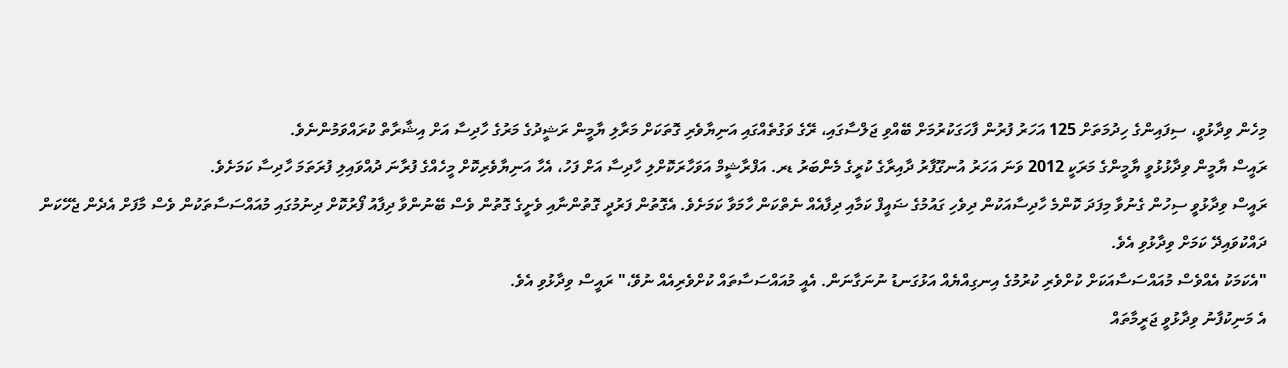މިހެން ވިދާޅުވީ، ސިފައިންގެ ހިދުމަތަށް 125 އަހަރު ފުރުން ފާހަގަކުރުމަށް ބޭއްވި ޖަލްސާގައި، ރޭގެ ވަގުތެއްގައި އަނިޔާވެރި ގޮތަކަށް މަރާލި ޔާމީން ރަޝީދުގެ މަރުގެ ހާދިސާ އަށް އިޝާރާތް ކުރައްވަމުންނެވެ.
ރައީސް ޔާމީން ވިދާޅުޅުވީ ޔާމީންގެ މަރަކީ 2012 ވަނަ އަހަރު އުނގޫފާރު ދާއިރާގެ ކުރީގެ މެންބަރު ޑރ. އަފްރާޝީމް އަވަހާރަކޮށްލި ހާދިސާ އަށް ފަހު، އެހާ އަނިޔާވެރިކޮށް މީހެއްގެ ފުރާނަ ދުއްވައިލި ފުރަތަމަ ހާދިސާ ކަމަށެވެ.
ރައީސް ވިދާޅުވީ ސިހުން ގެނުވާ މިފަދަ ކޮންމެ ހާދިސާއަކުން ދިވެހި ގައުމުގެ ޟައީފް ކަމާއި ދިފާއެއް ނެތްކަން ހާމަވާ ކަމަށެވެ. އެގޮތުން ފަރުދީ ގޮތުންނާއި ވެށީގެ ގޮތުން ވެސް ބޭނުންވާ ދިފާއު ފޯރުކޮށް ދިނުމުގައި މުއައްސަސާތަކުން ވެސް މާފަށް އެދެން ޖެހޭކަން ދައްކުވައިދޭ ކަމަށް ވިދާޅުވި އެވެ.
"އެކަމަކު އެއްވެސް މުއައްސަސާއަކަށް ކުށްވެރި ކުރުމުގެ އިނގިއްޔެއް އަޅުގަނޑު ނުނަގާނަން. އެއީ މުއައްސަސާތައް ކުށްވެރިއެއް ނުވޭ،" ރައީސް ވިދާޅުވި އެވެ.
އެ މަނިކުފާނު ވިދާޅުވީ ޖަރީމާތައް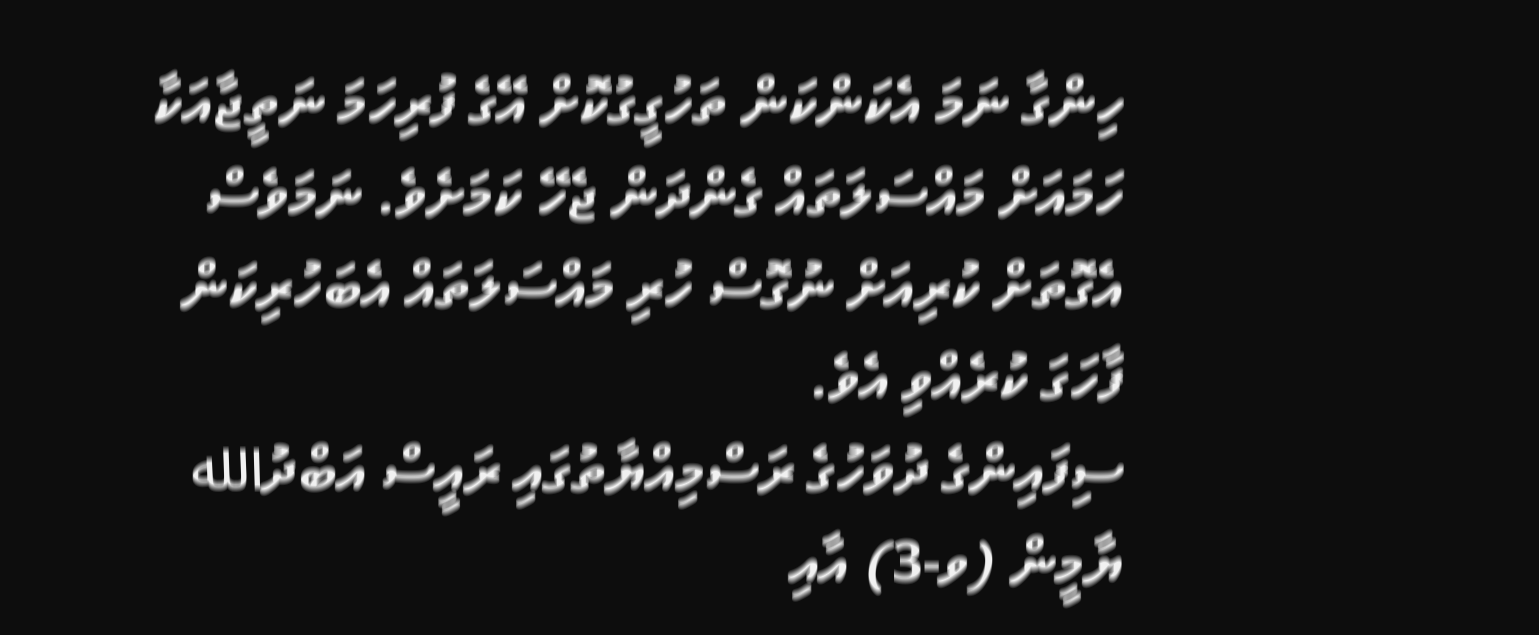ހިންގާ ނަމަ އެކަންކަން ތަހުގީގުކޮށް އޭގެ ފުރިހަމަ ނަތީޖާއަކާ ހަމައަށް މައްސަލަތައް ގެންދަން ޖެހޭ ކަމަށެވެ. ނަމަވެސް އެގޮތަށް ކުރިއަށް ނުގޮސް ހުރި މައްސަލަތައް އެބަހުރިކަން ފާހަގަ ކުރެއްވި އެވެ.
ސިފައިންގެ ދުވަހުގެ ރަސްމިއްޔާތުގައި ރައީސް އަބްދުالله ޔާމީން (ވ-3) އާއި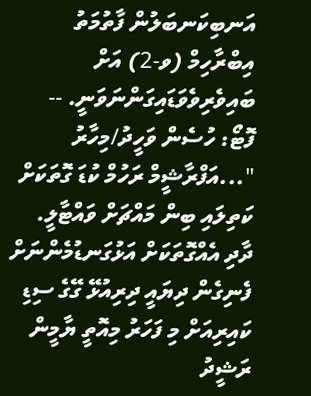އަނބިކަނބަލުން ފާތުމަތު އިބްރާހިމް (ވ-2) އަށް ބައިވެރިވެވަޑައިގަންނަވަނީ. -- ފޮޓޯ: ހުސެން ވަހީދު/މިހާރު
"...އަފްރާޝީމް ރަހުމް ކުޑަ ގޮތަކަށް ކަތިލައި ބިން މައްޗަށް ވައްޓާލީ. ދާދި އެއްގޮތަކަށް އަޅުގަނޑުމެންނަށް ފެނިގެން ދިޔައީ ދިރިއުޅޭ ގޭގެ ސިޑި ކައިރިއަށް މި ފަހަރު މިއޮތީ ޔާމީން ރަޝީދު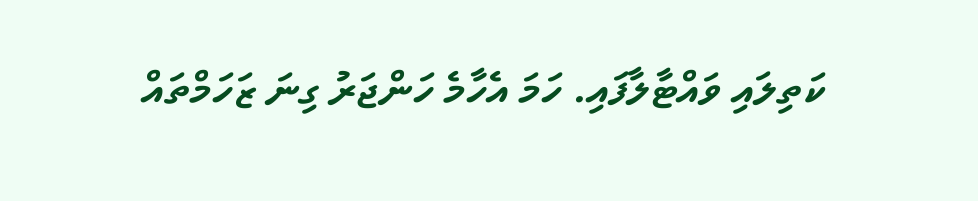ކަތިލައި ވައްޓާލާފައި. ހަމަ އެހާމެ ހަންޖަރު ގިނަ ޒަހަމްތައް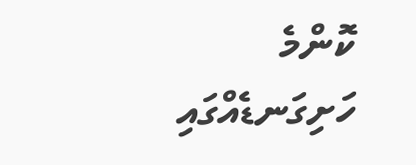ކޮންމެ ހަށިގަނޑެއްގައި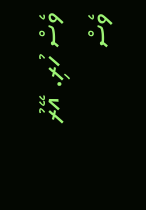ވެސް ހުރި. އޭރު ވެސް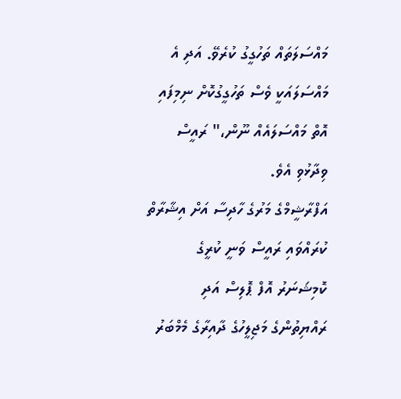މައްސަލަތައް ތަހުގީގު ކުރެވޭ. އަދި އެ މައްސަލައަކީ ވެސް ތަހުގީގުކޮށް ނިމިފައި އޮތް މައްސަލައެއް ނޫން،" ރައީސް ވިދާޅުވި އެވެ.
އަފްރާޝީމްގެ މަރުގެ ހާދިސާ އަށް އިޝާރާތް ކުރައްވައި ރައީސް ވަނީ ކުރީގެ ކޮމިޝަނަރު އޮފް ޕޮލިސް އަދި ރައްޔިތުންގެ މަޖިލީހުގެ ދާއިރާގެ މެމްބަރު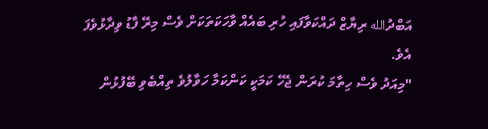އަބްދުالله ރިޔާޒް ދައްކަވާފައި ހުރި ބައެއް ވާހަކަތަކަށް ވެސް މިރޭ ފާޑު ވިދާޅުވެފަ އެވެ.
"މިއަދު ވެސް ހިތާމަ ކުރަން ޖެހޭ ކަމަކީ ކަންކަމާ ހަވާލުވެ ތިއްބެވި ބޭފުޅުން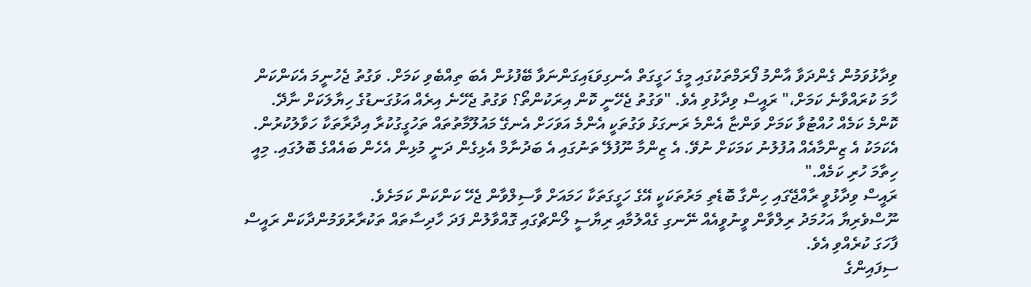ވިދާޅުވަމުން ގެންދަވާ އާންމު ފޯރަމްތަކުގައި މީގެ ހަގީގަތް އެނގިވަޑައިގަންނަވާ ބޭފުޅުން އެބަ ތިއްބެވި ކަމަށް. ވަގުތު ޖެހުނީމަ އެކަންކަން ހާމަ ކުރައްވާނެ ކަމަށް،" ރައީސް ވިދާޅުވި އެވެ. "ވަގުތު ޖެހޭނީ ކޮން އިރަކުންތޯ؟ ވަގުތު ޖެހޭނެ އިރެއް އަޅުގަނޑުގެ ހިޔާލަކަށް ނާދޭ. ކޮންމެ ކަމެއް ހުއްޓުވާ ކަމަށް ވަންޏާ އެންމެ ރަނގަޅު ވަގުތަކީ އެންމެ އަވަހަށް އެނގޭ މައުލޫމާތުތައް ތަހުގީގުކުރާ އިދާރާތަކާ ހަވާލުކުރުން. އެކަމަކު އެ ޒިންމާއެއް އުފުލުނު ކަމަކަށް ނުވޭ. އެ ޒިންމާ ނޫފުލޭ ތަނުގައި އެ ބަދުނާމް އެޅިގެން ދަނީ މުޅިން އެހެން ބައެއްގެ ބޮލުގައި. މިއީ ހިތާމަ ހުރި ކަމެއް."
ރައީސް ވިދާޅުވީ ރާއްޖޭގައި ހިންގާ ބޮޑެތި މަރުތަކަކީ އޭގެ ހަގީގަތަކާ ހަމައަށް ވާސިލްވާން ޖެހޭ ކަންކަން ކަމަށެވެ.
ނޫސްވެރިޔާ އަހުމަދު ރިލްވާން ވީނުވީއެއް ނޭނގި ގެއްލުމާއި ރިޔާސީ ލޯންޗްގައި ގޮއްވާލުން ފަދަ ހާދިސާތައް ތަކުރާރުވަމުންދާކަން ރައީސް ފާހަގަ ކުރެއްވި އެވެ.
ސިފައިންގެ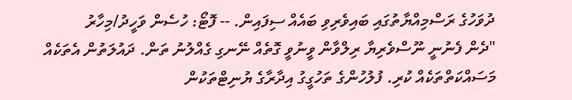ދުވަހުގެ ރަސްމިއްޔާތުގައި ބައިވެރިވި ބައެއް ސިފައިން. -- ފޮޓޯ: ހުސެން ވަހީދު/މިހާރު
"ދެން ފެނުނީ ނޫސްވެރިޔާ ރިލްވާން ވީނުވީ ގޮތެއް ނޭނގި ގެއްލުނު ތަން. ދައުލަތުން އެތަކެއް މަސައްކަތްތަކެއް ކުރި. ފުލުހުންގެ ތަހުގީގު އިދާރާގެ ޔުނިޓްތަކުން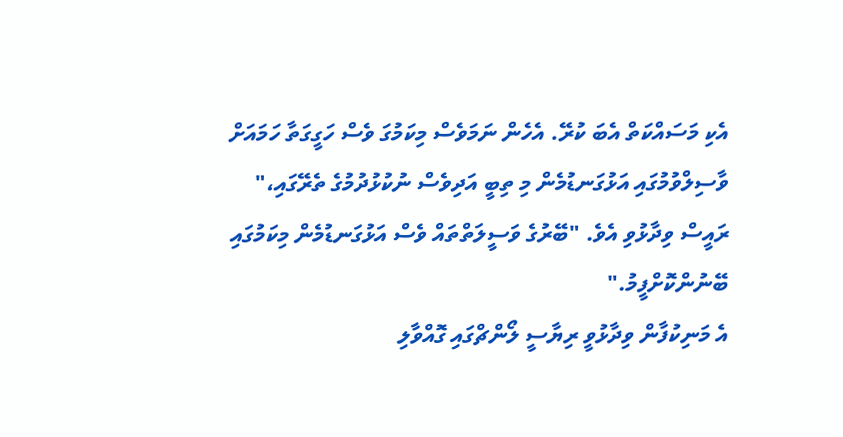އެކި މަސައްކަތް އެބަ ކުރޭ. އެހެން ނަމަވެސް މިކަމުގަ ވެސް ހަގީގަތާ ހަމައަށް ވާސިލްވުމުގައި އަޅުގަނޑުމެން މި ތިބީ އަދިވެސް ނުކުޅުދުމުގެ ތެރޭގައި،" ރައީސް ވިދާޅުވި އެވެ. "ބޭރުގެ ވަސީލަތްތައް ވެސް އަޅުގަނޑުމެން މިކަމުގައި ބޭނުންކޮށްފީމު."
އެ މަނިކުފާން ވިދާޅުވީ ރިޔާސީ ލޯންޗްގައި ގޮއްވާލި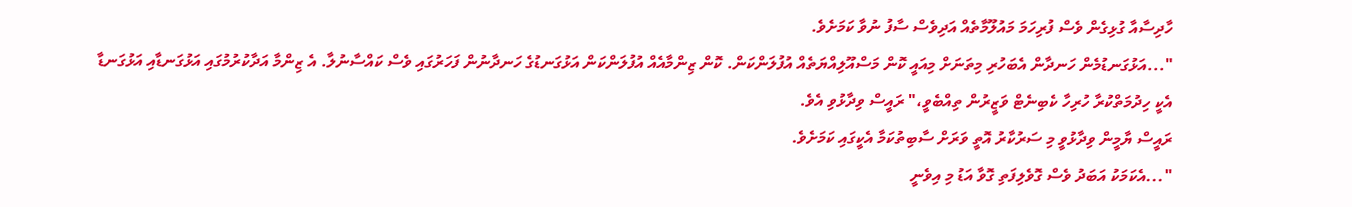ހާދިސާއާ ގުޅިގެން ވެސް ފުރިހަމަ މައުލޫމާތެއް އަދިވެސް ސާފު ނުވާ ކަމަށެވެ.
"...އަޅުގަނޑުމެން ހަނދާން އެބަހުރި މިތަނަށް މިއައީ ކޮން މަސްއޫލިއްޔަތެއް އުފުލަންކަން. ކޮން ޒިންމާއެއް އުފުލަންކަން އަޅުގަނޑުގެ ހަނދާނުން ފަހަރުގައި ވެސް ކައްސާނުލާ. އެ ޒިންމާ އަދާކުރުމުގައި އަޅުގަނޑާއި އަޅުގަނޑާ އެކީ ހިދުމަތްކުރާ ހުރިހާ ކެބިނެޓް ވަޒީރުން ތިއްބެވީ،" ރައީސް ވިދާޅުވި އެވެ.
ރައީސް ޔާމީން ވިދާޅުވީ މި ސަރުކާރު އޮތީ ވަރަށް ސާބިތުކަމާ އެކީގައި ކަމަށެވެ.
"...އެކަމަކު އަބަދު ވެސް ގޮވެލިފަތި ގޮވާ އަޑު މި އިވެނީ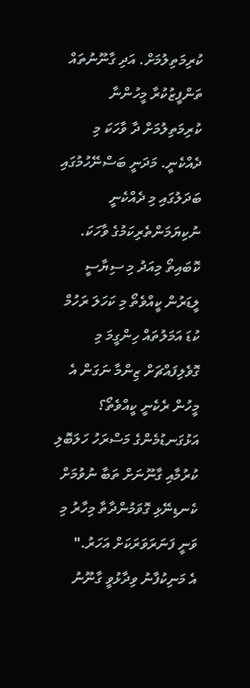ކުރިމަތިލުމަށް. އަދި ގާނޫނުތައް ތަންފީޒުކުރާ މީހުންނާ ކުރިމަތިލުމަށް ދާ ވާހަކަ މި ދެއްކެނީ. މަދަނީ ބަސްނޭހުމުގައި ބަދަލުގައި މި ދެއްކެނީ ނުކިޔަމަންތެރިކަމުގެ ވާހަކަ. ކޮބައިތޯ މިއަދު މި ސިޔާސީ ލީޑަރުން ކީއްވެތޯ މި ކަހަލަ ރަހުމް ކުޑަ އަމަލުތައް ހިންގީމަ މި ގޮވެލިފައްޗަށް ޒިންމާ ނަގަން އެ މީހުން ރެކެނީ ކީއްވެތޯ؟ އަޅުގަނޑުމެންގެ މަސްރަހު ހަލަބޮލި ކުރުމާއި ގާނޫނަށް ތަބާ ނުވުމަށް ކެނޑިނޭޅި ގޮވަމުންދާތާ މިހާރު މި ވަނީ ފަނަރަވަރަކަށް އަހަރު."
އެ މަނިކުފާނު ވިދާޅުވީ ގާނޫނު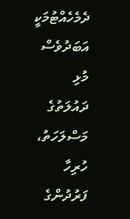ދެމެހެއްޓުމަކީ އަބަދުވެސް މުޅި ދައުލަތުގެ މަސްލަހަތު، ހުރިހާ ފަރުދުންގެ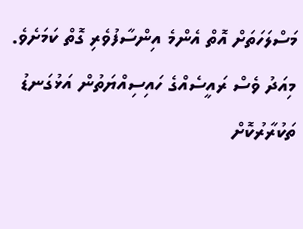މަސްލަހަތަށް އޮތް އެންމެ އިންސާފުވެރި ގޮތް ކަމަށެވެ.
މިއަދު ވެސް ރައީސެއްގެ ހައިސިއްޔަތުން އަޅުގަނޑު ތަކުރާރުކޮށް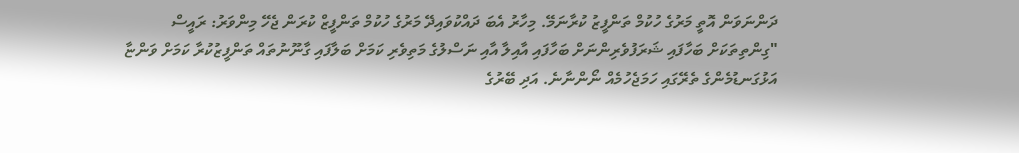ދަންނަވަން އޮތީ މަރުގެ ހުކުމް ތަންފީޒު ކުރާނަމޭ. މިހާރު އެބަ ދައްކުވައިދޭ މަރުގެ ހުކުމް ތަންފީޒް ކުރަން ޖެހޭ މިންވަރު: ރައީސް
"ގިންތިތަކަށް ބަހާފައި ޝަރަފުވެރިންނަށް ބަހާފައި އާއިލާ އާއި ނަސްލުގެ މަތިވެރި ކަމަށް ބަލާފައި ގާނޫނުތައް ތަންފީޒުކުރާ ކަމަށް ވަންޏާ އަޅުގަނޑުމެންގެ ތެރޭގައި ހަމަޖެހުމެއް ނޯންނާނެ. އަދި ބޭރުގެ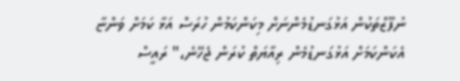ނުފޫޒްތަކުން އަޅުގަނޑުމެންނަށް މިކަންކަމުން ހުރަސް އަޅާ ކަމަށް ވަންޏާ އެކަންކަމަށް އަޅުގަނޑުމެން ރިއާޔަތް ކުރަން ޖެހޭނެ،" ރައީސް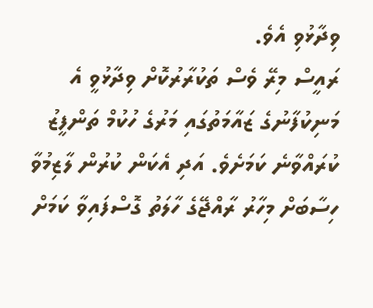ވިދާޅުވި އެވެ.
ރައީސް މިރޭ ވެސް ތަކުރާރުކޮށް ވިދާޅުވީ އެ މަނިކުފާނުގެ ޒައާމަތުގައި މަރުގެ ހުކުމް ތަންފީޒު ކުރައްވާނެ ކަމަށެވެ. އަދި އެކަން ކުރުން ލާޒިމުވާ ހިސާބަށް މިހާރު ރާއްޖޭގެ ހާލަތު ގޮސްފައިވާ ކަމަށް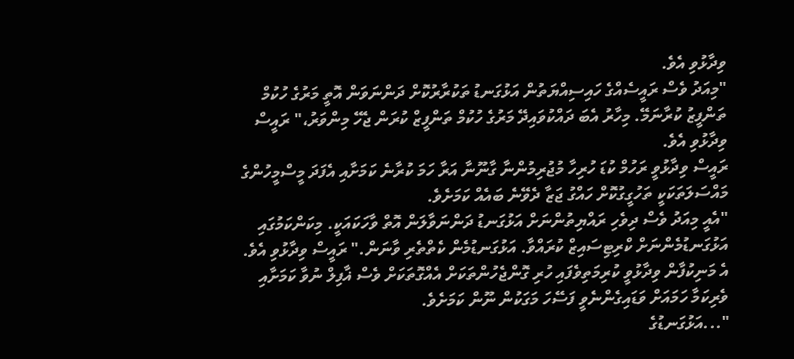ވިދާޅުވި އެވެ.
"މިއަދު ވެސް ރައީސެއްގެ ހައިސިއްޔަތުން އަޅުގަނޑު ތަކުރާރުކޮށް ދަންނަވަން އޮތީ މަރުގެ ހުކުމް ތަންފީޒު ކުރާނަމޭ. މިހާރު އެބަ ދައްކުވައިދޭ މަރުގެ ހުކުމް ތަންފީޒް ކުރަން ޖެހޭ މިންވަރު،" ރައީސް ވިދާޅުވި އެވެ.
ރައީސް ވިދާޅުވީ ރަހުމް ކުޑަ ހުރިހާ މުޖުރިމުންނާ ގާނޫނާ އަރާ ހަމަ ކުރާނެ ކަމަށާއި އެފަދަ މީސްމީހުންގެ މައްސަލަތަކަކީ ތަހުގީގުކޮށް ހައްގު ޖަޒާ ދެވޭނެ ބައެއް ކަމަށެވެ.
"އެއީ މިއަދު ވެސް ދިވެހި ރައްޔިތުންނަށް އަޅުގަނޑު ދަންނަވާލަން އޮތް ވާހަކައަކީ. މިކަންކަމުގައި އަޅުގަނޑުމެންނަށް ކްރިޓިސައިޒް ކުރައްވާ. އަޅުގަނޑުމެން ކެތްތެރި ވާނަން." ރައީސް ވިދާޅުވި އެވެ.
އެ މަނިކުފާން ވިދާޅުވީ ކުރިމަތިވެފައި ހުރި ގޮންޖެހުންތަކަށް އެއްގޮތަކަށް ވެސް ޣާފިލް ނުވާ ކަމަށާއި ވެރިކަމާ ހަމައަށް ވަޑައިގެންނެވީ ފަސޭހަ މަގަކުން ނޫން ކަމަށެވެ.
"...އަޅުގަނޑުގެ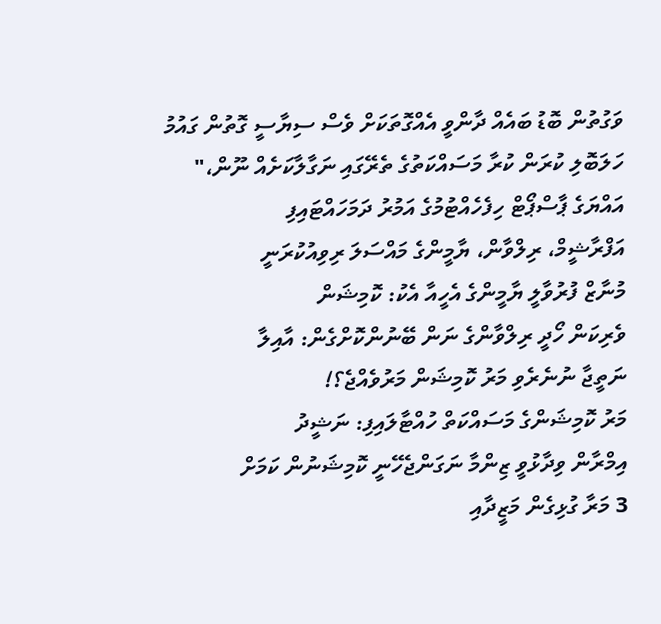ވަގުތުން ބޮޑު ބައެއް ދާންވީ އެއްގޮތަކަށް ވެސް ސިޔާސީ ގޮތުން ގައުމު ހަލަބޮލި ކުރަން ކުރާ މަސައްކަތުގެ ތެރޭގައި ނަގާލާކަށެއް ނޫން،"
އައްޔަގެ ޕާސްޕޯޓް ހިފެހެއްޓުމުގެ އަމުރު ދަމަހައްޓައިފި
އަފްރާޝީމް، ރިލްވާން، ޔާމީންގެ މައްސަލަ ރިވިއުކުރަނީ
މުނާޒް ފުރުވާލީ ޔާމީންގެ އެހީއާ އެކު: ކޮމިޝަން
ވެރިކަން ހޯދީ ރިލްވާންގެ ނަން ބޭނުންކޮށްގެން: އާއިލާ
ނަތީޖާ ނުނެރެވި މަރު ކޮމިޝަން މަރުވެއްޖެ؟!
މަރު ކޮމިޝަންގެ މަސައްކަތް ހުއްޓާލައިފި: ނަޝީދު
އިމްރާން ވިދާޅުވީ ޒިންމާ ނަގަންޖެހޭނީ ކޮމިޝަނުން ކަމަށް
3 މަރާ ގުޅިގެން މަޒީދާއި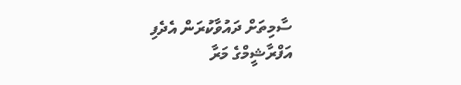ސާމިތަށް ދައުވާކުރަން އެދެފި
އަފްރާޝީމްގެ މަރާ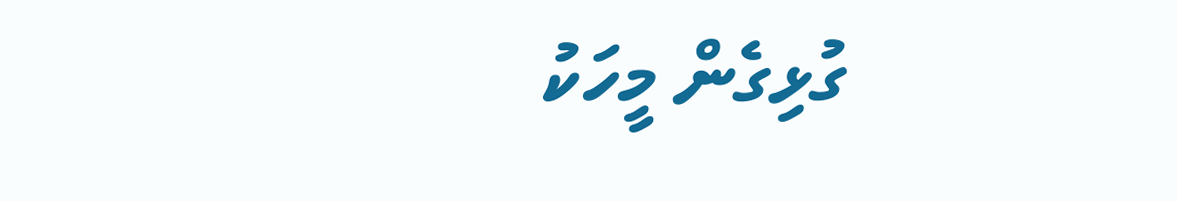ގުޅިގެން މީހަކު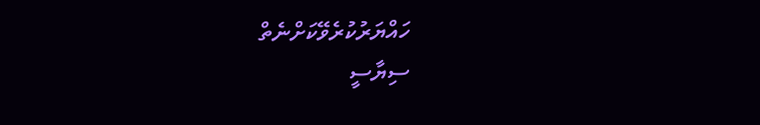ހައްޔަރުކުރެވޭކަށްނެތް
ސިޔާސީ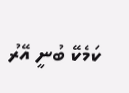ކަމެކޭ ބުނީ އޭރު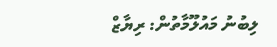ލިބުނު މައުލޫމާތުން: ރިޔާޒް